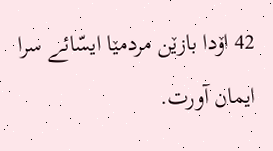42 اۆدا بازێن مردمێا ایسّائے سرا ایمان آورت.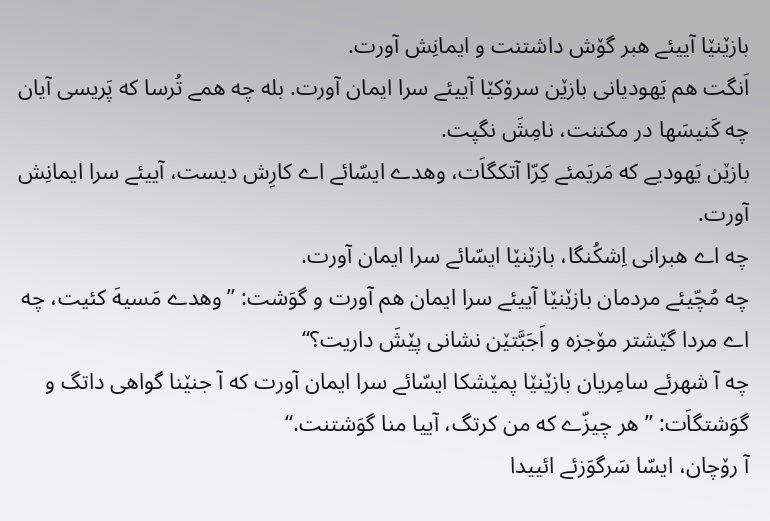بازێنێا آییئے هبر گۆش داشتنت و ایمانِش آورت.
اَنگت هم یَهودیانی بازێن سرۆکێا آییئے سرا ایمان آورت. بله چه همے تُرسا که پَریسی آیان چه کَنیسَها در مکننت، نامِشَ نگپت.
بازێن یَهودیے که مَریَمئے کِرّا آتکگاَت، وهدے ایسّائے اے کارِش دیست، آییئے سرا ایمانِش آورت.
چه اے هبرانی اِشکُنگا، بازێنێا ایسّائے سرا ایمان آورت.
چه مُچّیئے مردمان بازێنێا آییئے سرا ایمان هم آورت و گوَشت: ”وهدے مَسیهَ کئیت، چه اے مردا گێشتر مۆجزه و اَجَبَّتێن نشانی پێشَ داریت؟“
چه آ شهرئے سامِریان بازێنێا پمێشکا ایسّائے سرا ایمان آورت که آ جنێنا گواهی داتگ و گوَشتگاَت: ”هر چیزّے که من کرتگ، آییا منا گوَشتنت.“
آ رۆچان، ایسّا سَرگوَزئے ائییدا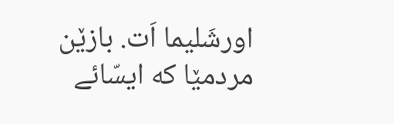اورشَلیما اَت. بازێن مردمێا که ایسّائے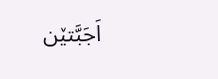اَجَبَّتێن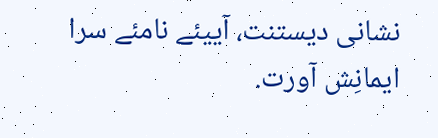نشانی دیستنت، آییئے نامئے سرا ایمانِش آورت.